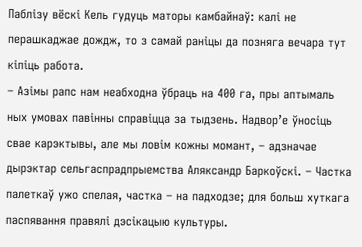Паблізу вёскі Кель гудуць маторы камбайнаў: калі не перашкаджае дождж, то з самай раніцы да позняга вечара тут кіпіць работа.
– Азімы рапс нам неабходна ўбраць на 400 га, пры аптымаль ных умовах павінны справіцца за тыдзень. Надвор’е ўносіць свае карэктывы, але мы ловім кожны момант, – адзначае дырэктар сельгаспрадпрыемства Аляксандр Баркоўскі. – Частка палеткаў ужо спелая, частка – на падходзе; для больш хуткага паспявання правялі дэсікацыю культуры.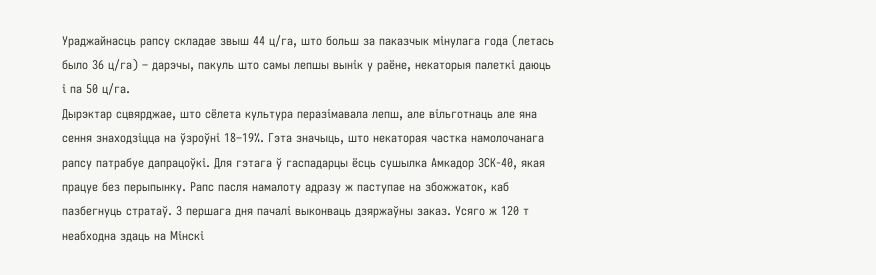Ураджайнасць рапсу складае звыш 44 ц/га, што больш за паказчык мінулага года (летась было 36 ц/га) – дарэчы, пакуль што самы лепшы вынік у раёне, некаторыя палеткі даюць і па 50 ц/га.
Дырэктар сцвярджае, што сёлета культура перазімавала лепш, але вільготнаць але яна сення знаходзіцца на ўзроўні 18–19%. Гэта значыць, што некаторая частка намолочанага рапсу патрабуе дапрацоўкі. Для гэтага ў гаспадарцы ёсць сушылка Амкадор ЗСК-40, якая працуе без перыпынку. Рапс пасля намалоту адразу ж паступае на збожжаток, каб пазбегнуць стратаў. З першага дня пачалі выконваць дзяржаўны заказ. Усяго ж 120 т неабходна здаць на Мінскі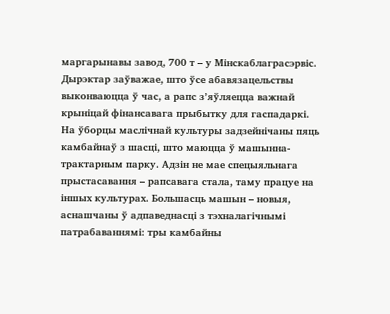маргарынавы завод, 700 т – у Мінскаблаграсэрвіс. Дырэктар заўважае, што ўсе абавязацельствы выконваюцца ў час, а рапс з’яўляецца важнай крыніцай фінансавага прыбытку для гаспадаркі.
На ўборцы маслічнай культуры задзейнічаны пяць камбайнаў з шасці, што маюцца ў машынна-трактарным парку. Адзін не мае спецыяльнага прыстасавання – рапсавага стала, таму працуе на іншых культурах. Большасць машын – новыя, аснашчаны ў адпаведнасці з тэхналагічнымі патрабаваннямі: тры камбайны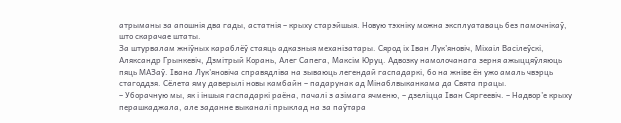атрыманы за апошнія два гады, астатнія – крыху старэйшыя. Новую тэхніку можна эксплуатаваць без памочнікаў, што скарачае штаты.
За штурвалам жніўных караблёў стаяць адказныя механізатары. Сярод іх Іван Лук’яновіч, Міхаіл Васілеўскі, Аляксандр Грынкевіч, Дзмітрый Корань, Алег Сапега, Максім Юруц. Адвозку намолочанага зерня ажыццяўляюць пяць МАЗаў. Івана Лук’яновіча справядліва на зываюць легендай гаспадаркі, бо на жніве ён ужо амаль чвэрць стагоддзя. Сёлета яму даверылі новы камбайн – падарунак ад Мінаблвыканкама да Свята працы.
– Уборачную мы, як і іншыя гаспадаркі раёна, пачалі з азімага ячменю, – дзеліцца Іван Сяргеевіч. – Надвор’е крыху перашкаджала, але заданне выканалі прыклад на за паўтара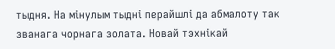тыдня. На мінулым тыдні перайшлі да абмалоту так званага чорнага золата. Новай тэхнікай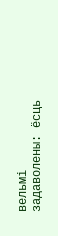вельмі задаволены: ёсць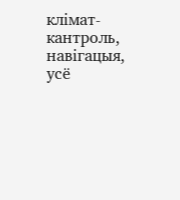клімат-кантроль, навігацыя, усё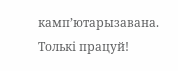камп’ютарызавана. Толькі працуй!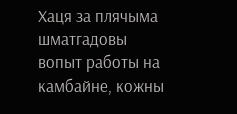Хаця за плячыма шматгадовы вопыт работы на камбайне, кожны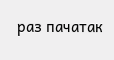раз пачатак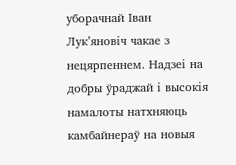уборачнай Іван Лук’яновіч чакае з нецярпеннем. Надзеі на добры ўраджай і высокія намалоты натхняюць камбайнераў на новыя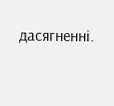дасягненні.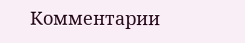Комментарии